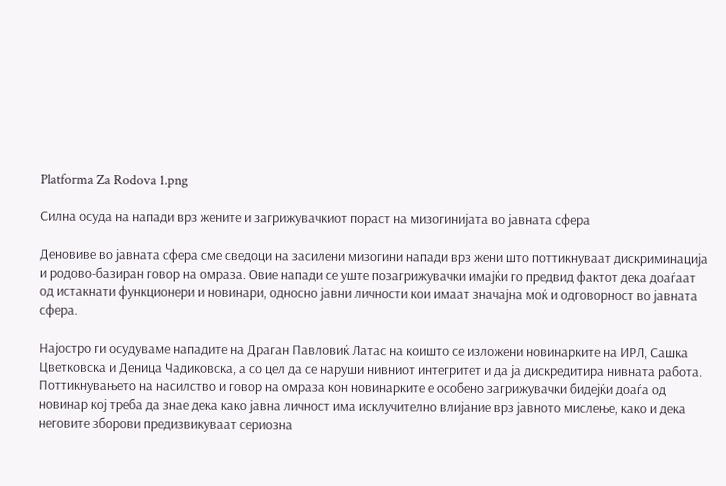Platforma Za Rodova 1.png

Силна осуда на напади врз жените и загрижувачкиот пораст на мизогинијата во јавната сфера

Деновиве во јавната сфера сме сведоци на засилени мизогини напади врз жени што поттикнуваат дискриминација и родово-базиран говор на омраза. Овие напади се уште позагрижувачки имајќи го предвид фактот дека доаѓаат од истакнати функционери и новинари, односно јавни личности кои имаат значајна моќ и одговорност во јавната сфера.

Најостро ги осудуваме нападите на Драган Павловиќ Латас на коишто се изложени новинарките на ИРЛ, Сашка Цветковска и Деница Чадиковска, а со цел да се наруши нивниот интегритет и да ја дискредитира нивната работа. Поттикнувањето на насилство и говор на омраза кон новинарките е особено загрижувачки бидејќи доаѓа од новинар кој треба да знае дека како јавна личност има исклучително влијание врз јавното мислење, како и дека неговите зборови предизвикуваат сериозна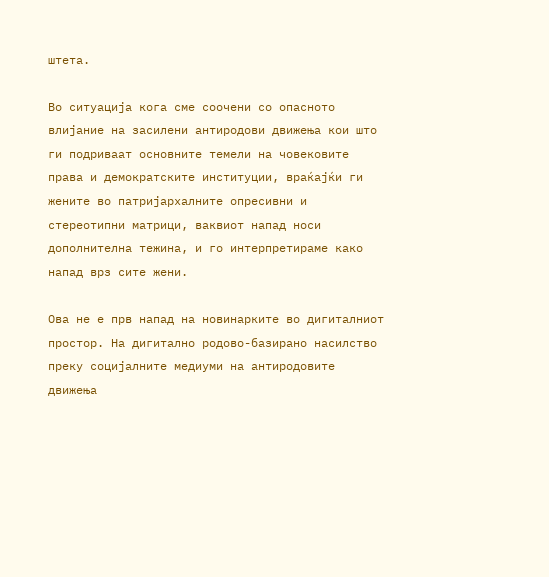штета.

Во ситуација кога сме соочени со опасното влијание на засилени антиродови движења кои што ги подриваат основните темели на човековите права и демократските институции, враќајќи ги жените во патријархалните опресивни и стереотипни матрици, ваквиот напад носи дополнителна тежина, и го интерпретираме како напад врз сите жени.

Ова не е прв напад на новинарките во дигиталниот простор. На дигитално родово-базирано насилство преку социјалните медиуми на антиродовите движења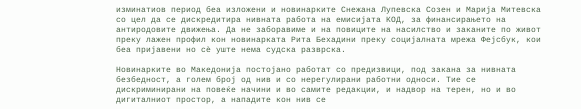изминатиов период беа изложени и новинарките Снежана Лупевска Созен и Марија Митевска со цел да се дискредитира нивната работа на емисијата КОД, за финансирањето на антиродовите движења. Да не заборавиме и на повиците на насилство и заканите по живот преку лажен профил кон новинарката Рита Бехадини преку социјалната мрежа Фејсбук, кои беа пријавени но сè уште нема судска разврска.

Новинарките во Македонија постојано работат со предизвици, под закана за нивната безбедност, а голем број од нив и со нерегулирани работни односи. Тие се дискриминирани на повеќе начини и во самите редакции, и надвор на терен, но и во дигиталниот простор, а нападите кон нив се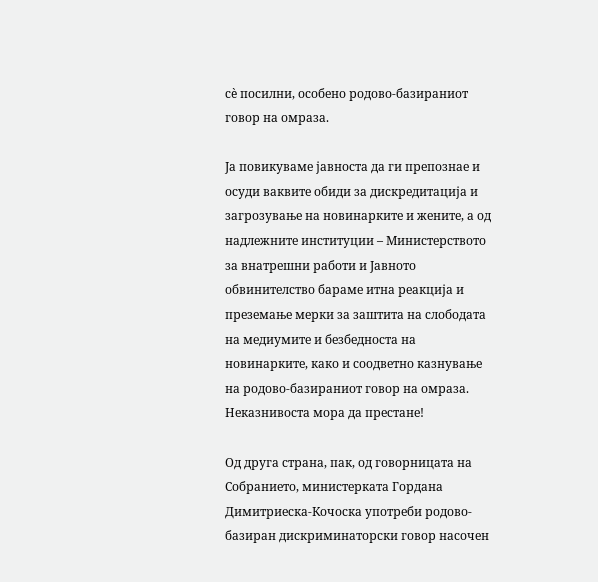сè посилни, особено родово-базираниот говор на омраза.

Ја повикуваме јавноста да ги препознае и осуди ваквите обиди за дискредитација и загрозување на новинарките и жените, а од надлежните институции – Министерството за внатрешни работи и Јавното обвинителство бараме итна реакција и преземање мерки за заштита на слободата на медиумите и безбедноста на новинарките, како и соодветно казнување на родово-базираниот говор на омраза. Неказнивоста мора да престане!

Од друга страна, пак, од говорницата на Собранието, министерката Гордана Димитриеска-Кочоска употреби родово-базиран дискриминаторски говор насочен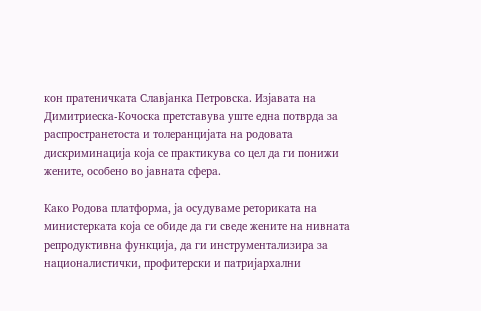кон пратеничката Славјанка Петровска. Изјавата на Димитриеска-Кочоска претставува уште една потврда за распространетоста и толеранцијата на родовата дискриминација која се практикува со цел да ги понижи жените, особено во јавната сфера.

Како Родова платформа, ја осудуваме реториката на министерката која се обиде да ги сведе жените на нивната репродуктивна функција, да ги инструментализира за националистички, профитерски и патријархални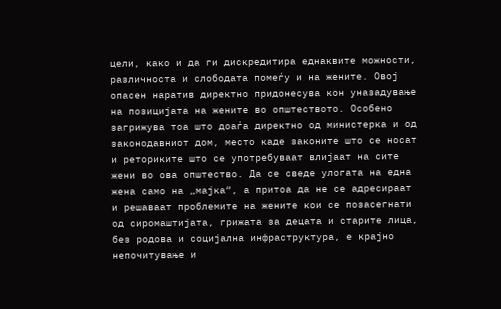цели, како и да ги дискредитира еднаквите можности, различноста и слободата помеѓу и на жените. Овој опасен наратив директно придонесува кон уназадување на позицијата на жените во општеството. Особено загрижува тоа што доаѓа директно од министерка и од законодавниот дом, место каде законите што се носат и реториките што се употребуваат влијаат на сите жени во ова општество. Да се сведе улогата на една жена само на „мајка“, а притоа да не се адресираат и решаваат проблемите на жените кои се позасегнати од сиромаштијата, грижата за децата и старите лица, без родова и социјална инфраструктура, е крајно непочитување и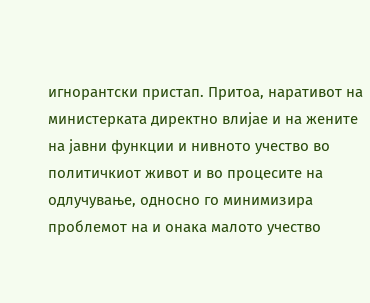игнорантски пристап. Притоа, наративот на министерката директно влијае и на жените на јавни функции и нивното учество во политичкиот живот и во процесите на одлучување, односно го минимизира проблемот на и онака малото учество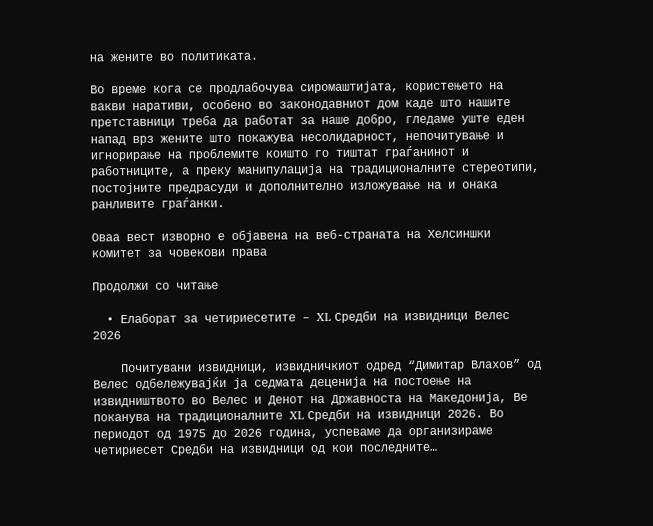на жените во политиката.

Во време кога се продлабочува сиромаштијата, користењето на вакви наративи, особено во законодавниот дом каде што нашите претставници треба да работат за наше добро, гледаме уште еден напад врз жените што покажува несолидарност, непочитување и игнорирање на проблемите коишто го тиштат граѓанинот и работниците, а преку манипулација на традиционалните стереотипи, постојните предрасуди и дополнително изложување на и онака ранливите граѓанки.

Оваа вест изворно е објавена на веб-страната на Хелсиншки комитет за човекови права

Продолжи со читање

  • Елаборат за четириесетите – XL Средби на извидници Велес 2026

    Почитувани извидници, извидничкиот одред “Димитар Влахов” од Велес одбележувајќи ја седмата деценија на постоење на извидништвото во Велес и Денот на Државноста на Македонија, Ве поканува на традиционалните XL Средби на извидници 2026. Во периодот од 1975 до 2026 година, успевaме да организираме четириесет Средби на извидници од кои последните…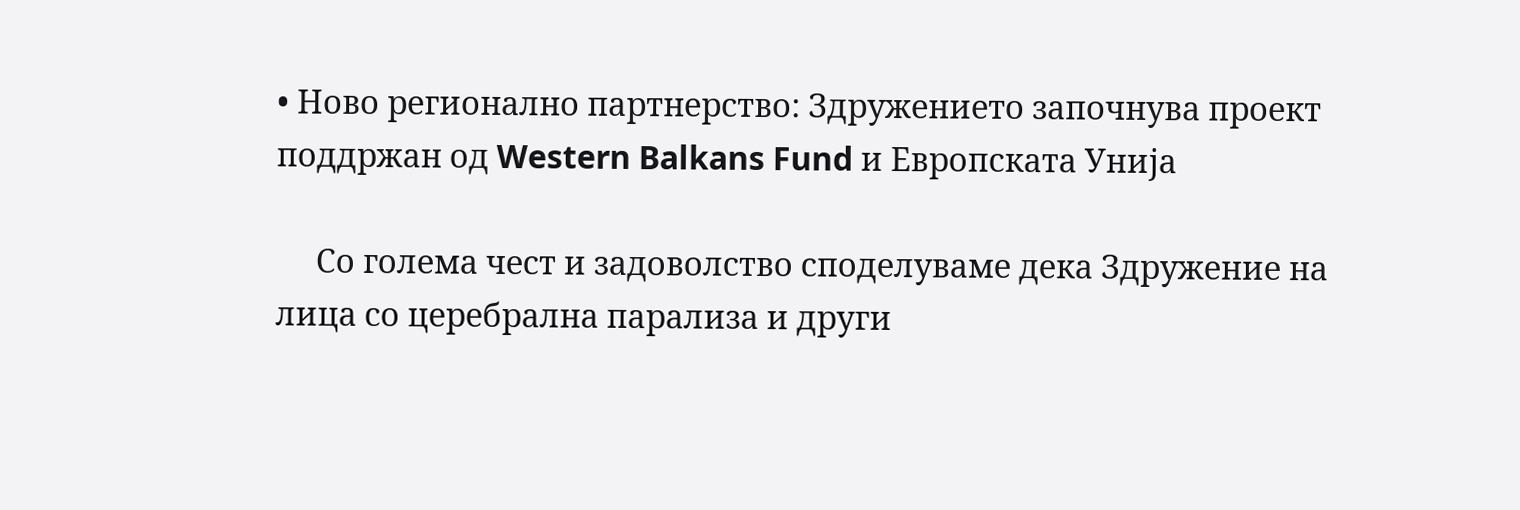• Ново регионално партнерство: Здружението започнува проект поддржан од Western Balkans Fund и Европската Унија

     Со голема чест и задоволство споделуваме дека Здружение на лица со церебрална парализа и други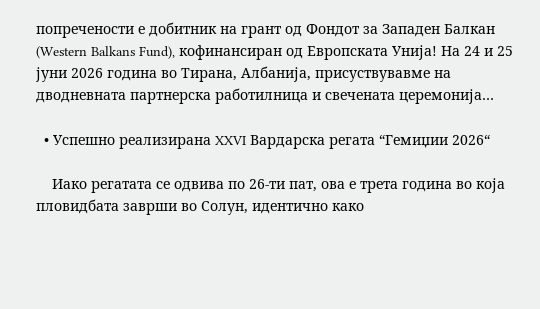попречености е добитник на грант од Фондот за Западен Балкан (Western Balkans Fund), кофинансиран од Европската Унија! На 24 и 25 јуни 2026 година во Тирана, Албанија, присуствувавме на дводневната партнерска работилница и свечената церемонија…

  • Успешно реализирана XXVI Вардарска регата “Гемиџии 2026“

    Иако регатата се одвива по 26-ти пат, ова е трета година во која пловидбата заврши во Солун, идентично како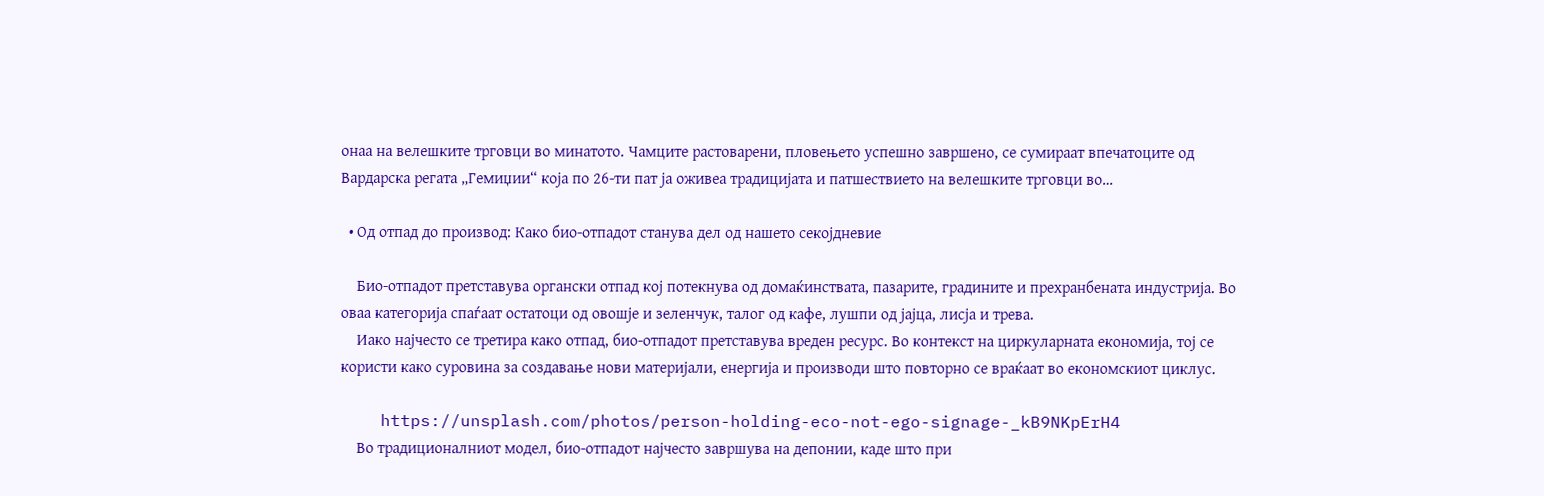онаа на велешките трговци во минатото. Чамците растоварени, пловењето успешно завршено, се сумираат впечатоците од Вардарска регата „Гемиџии“ која по 26-ти пат ја оживеа традицијата и патшествието на велешките трговци во…

  • Од отпад до производ: Како био-отпадот станува дел од нашето секојдневие

    Био-отпадот претставува органски отпад кој потекнува од домаќинствата, пазарите, градините и прехранбената индустрија. Во оваа категорија спаѓаат остатоци од овошје и зеленчук, талог од кафе, лушпи од јајца, лисја и трева.
    Иако најчесто се третира како отпад, био-отпадот претставува вреден ресурс. Во контекст на циркуларната економија, тој се користи како суровина за создавање нови материјали, енергија и производи што повторно се враќаат во економскиот циклус.

    https://unsplash.com/photos/person-holding-eco-not-ego-signage-_kB9NKpErH4
    Во традиционалниот модел, био-отпадот најчесто завршува на депонии, каде што при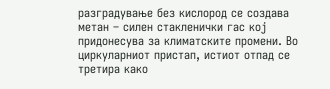разградување без кислород се создава метан – силен стакленички гас кој придонесува за климатските промени. Во циркуларниот пристап, истиот отпад се третира како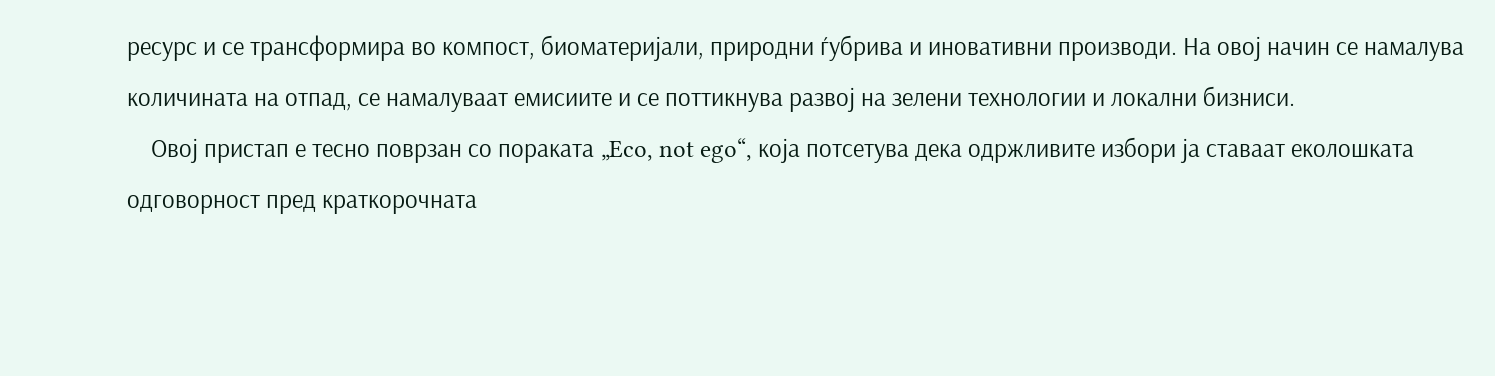ресурс и се трансформира во компост, биоматеријали, природни ѓубрива и иновативни производи. На овој начин се намалува количината на отпад, се намалуваат емисиите и се поттикнува развој на зелени технологии и локални бизниси.
    Овој пристап е тесно поврзан со пораката „Eco, not ego“, која потсетува дека одржливите избори ја ставаат еколошката одговорност пред краткорочната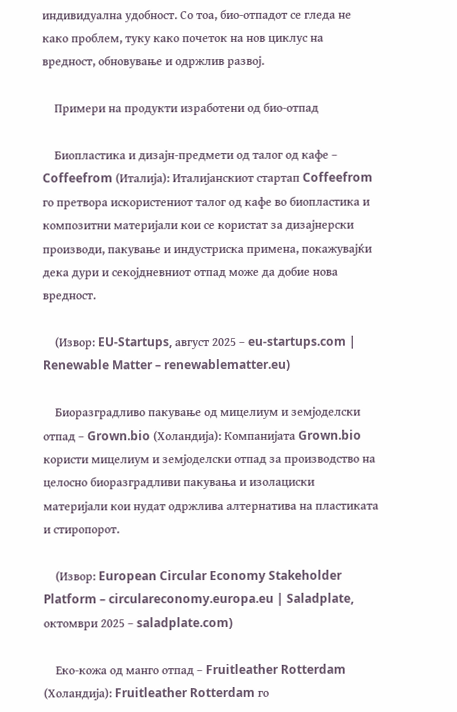индивидуална удобност. Со тоа, био-отпадот се гледа не како проблем, туку како почеток на нов циклус на вредност, обновување и одржлив развој.

    Примери на продукти изработени од био-отпад

    Биопластика и дизајн-предмети од талог од кафе – Coffeefrom (Италија): Италијанскиот стартап Coffeefrom го претвора искористениот талог од кафе во биопластика и композитни материјали кои се користат за дизајнерски производи, пакување и индустриска примена, покажувајќи дека дури и секојдневниот отпад може да добие нова вредност.

    (Извор: EU-Startups, август 2025 – eu-startups.com | Renewable Matter – renewablematter.eu)

    Биоразградливо пакување од мицелиум и земјоделски отпад – Grown.bio (Холандија): Компанијата Grown.bio користи мицелиум и земјоделски отпад за производство на целосно биоразградливи пакувања и изолациски материјали кои нудат одржлива алтернатива на пластиката и стиропорот.

    (Извор: European Circular Economy Stakeholder Platform – circulareconomy.europa.eu | Saladplate, октомври 2025 – saladplate.com)

    Еко-кожа од манго отпад – Fruitleather Rotterdam (Холандија): Fruitleather Rotterdam го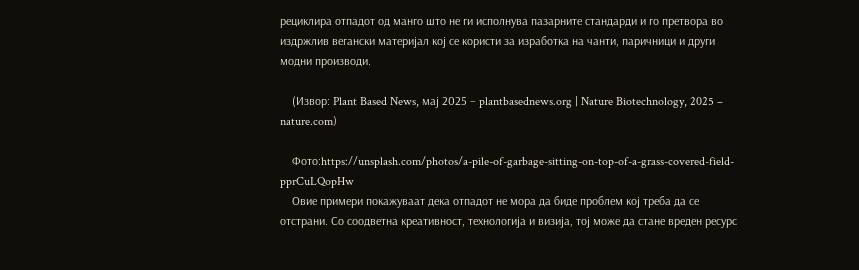рециклира отпадот од манго што не ги исполнува пазарните стандарди и го претвора во издржлив вегански материјал кој се користи за изработка на чанти, паричници и други модни производи.

    (Извор: Plant Based News, мај 2025 – plantbasednews.org | Nature Biotechnology, 2025 – nature.com)

    Фото:https://unsplash.com/photos/a-pile-of-garbage-sitting-on-top-of-a-grass-covered-field-pprCuLQopHw
    Овие примери покажуваат дека отпадот не мора да биде проблем кој треба да се отстрани. Со соодветна креативност, технологија и визија, тој може да стане вреден ресурс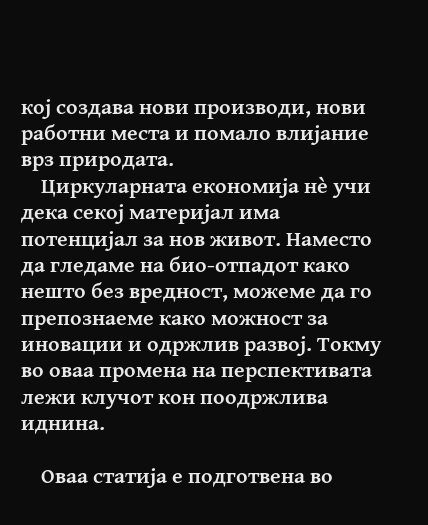кој создава нови производи, нови работни места и помало влијание врз природата.
    Циркуларната економија нè учи дека секој материјал има потенцијал за нов живот. Наместо да гледаме на био-отпадот како нешто без вредност, можеме да го препознаеме како можност за иновации и одржлив развој. Токму во оваа промена на перспективата лежи клучот кон поодржлива иднина.

    Оваа статија е подготвена во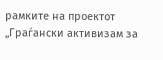рамките на проектот „Граѓански активизам за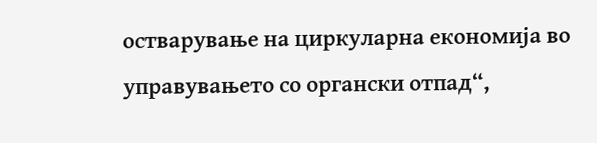остварување на циркуларна економија во управувањето со органски отпад“,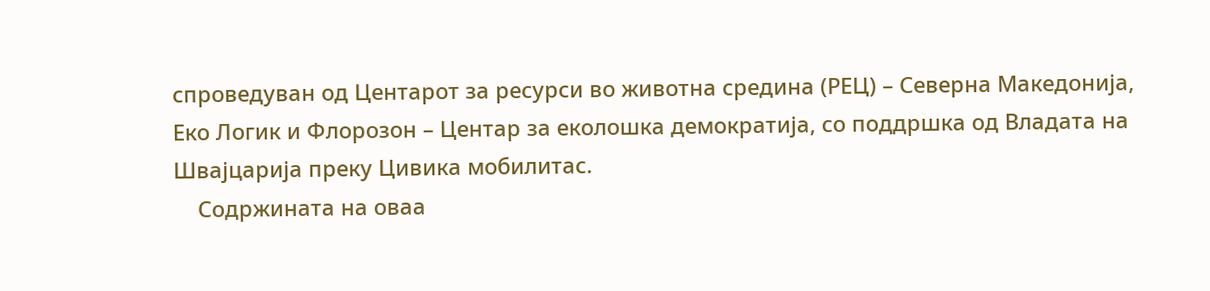спроведуван од Центарот за ресурси во животна средина (РЕЦ) – Северна Македонија, Еко Логик и Флорозон – Центар за еколошка демократија, со поддршка од Владата на Швајцарија преку Цивика мобилитас.
    Содржината на оваа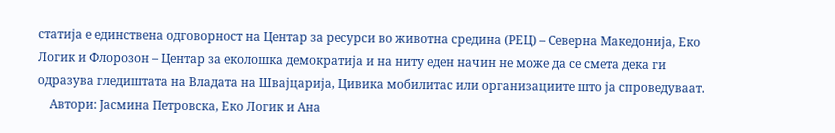статија е единствена одговорност на Центар за ресурси во животна средина (РЕЦ) – Северна Македонија, Еко Логик и Флорозон – Центар за еколошка демократија и на ниту еден начин не може да се смета дека ги одразува гледиштата на Владата на Швајцарија, Цивика мобилитас или организациите што ја спроведуваат.
    Автори: Јасмина Петровска, Еко Логик и Ана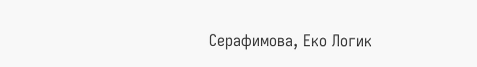Серафимова, Еко Логик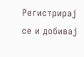Регистрирај се и добивај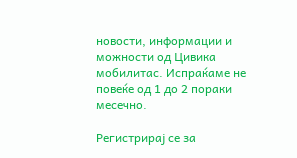новости, информации и можности од Цивика мобилитас. Испраќаме не повеќе од 1 до 2 пораки месечно.

Регистрирај се за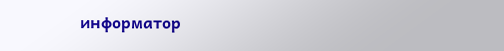информатор